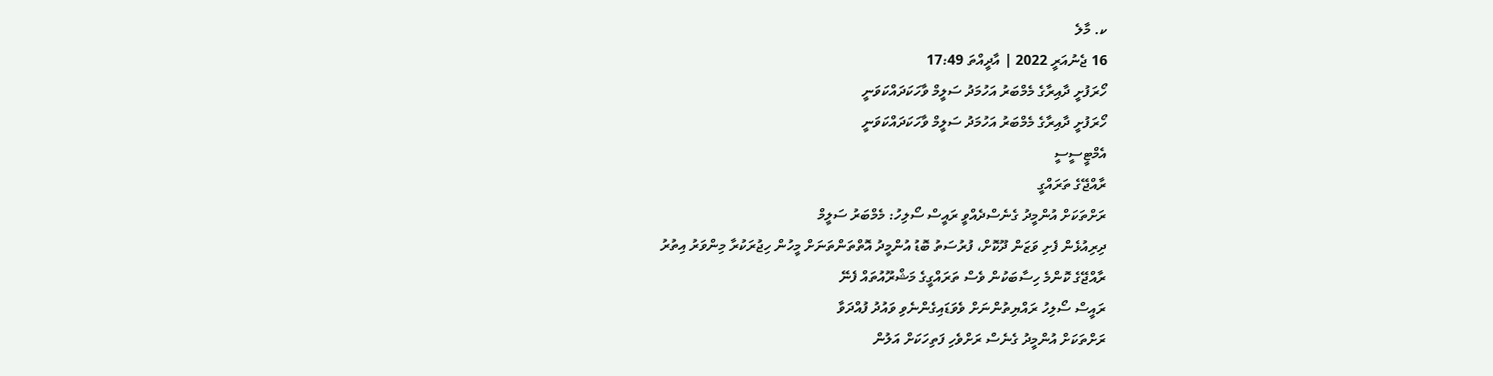ކ. މާލެ
16 ޖެނުއަރީ 2022 | އާދީއްތަ 17:49
ހޯރަފުށީ ދާއިރާގެ މެމްބަރު އަހުމަދު ސަލީމް ވާހަކަދައްކަވަނީ
ހޯރަފުށީ ދާއިރާގެ މެމްބަރު އަހުމަދު ސަލީމް ވާހަކަދައްކަވަނީ
އެމްޓީސީސީ
ރާއްޖޭގެ ތަރައްގީ
ރަށްތަކަށް އުންމީދު ގެނެސްދެއްވީ ރައީސް ސޯލިހު: މެމްބަރު ސަލީމް
ދިރިއުޅެން ފެށި ވަޒަން ދޫކޮށް، ފުރުސަތު ބޮޑު އުންމީދު އޮތްތަންތަނަށް މީހުން ހިޖުރަކުރާ މިންވަރު އިތުރު
ރާއްޖޭގެ ކޮންމެ ހިސާބަކުން ވެސް ތަރައްގީގެ މަޝްރޫއުތައް ފެނޭ
ރައީސް ސޯލިހު ރައްޔިތުންނަށް ވެވަޑައިގެންނެވި ވައުދު ފުއްދަވާ
ރަށްތަކަށް އުންމީދު ގެނެސް ރަށްވެހި ފަތިހަކަށް އަލުން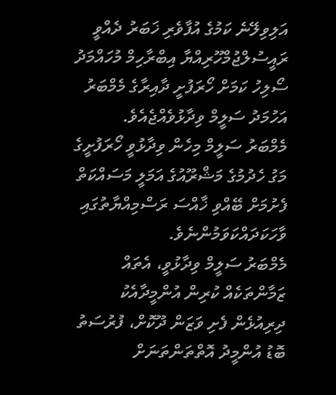އަލިވިލޭނެ ކަމުގެ އުފާވެރި ޚަބަރު ދެއްވީ ރައީސުލްޖުމްހޫރިއްޔާ އިބްރާހިމް މުހައްމަދު ސޯލިހު ކަމަށް ހޯރަފުށީ ދާއިރާގެ މެމްބަރު އަހުމަދު ސަލީމް ވިދާޅުވެއްޖެއެވެ.
މެމްބަރު ސަލީމް މިހެން ވިދާޅުވީ ހޯރަފުށީގެ މަގު ހެދުމުގެ މަޝްރޫއުގެ އަމަލީ މަސައްކަތް ފެށުމަށް ބޭއްވި ޚާއްސަ ރަސްމިއްޔާތުގައި ވާހަކަދައްކަވަމުންނެވެ.
މެމްބަރު ސަލީމް ވިދާޅުވީ، އެތައް ޒަމާންތަކެއް ކުރިން އުންމީދާއެކު ދިރިއުޅެން ފެށި ވަޒަން ދޫކޮށް، ފުރުސަތު ބޮޑު އުންމީދު އޮތްތަންތަނަށް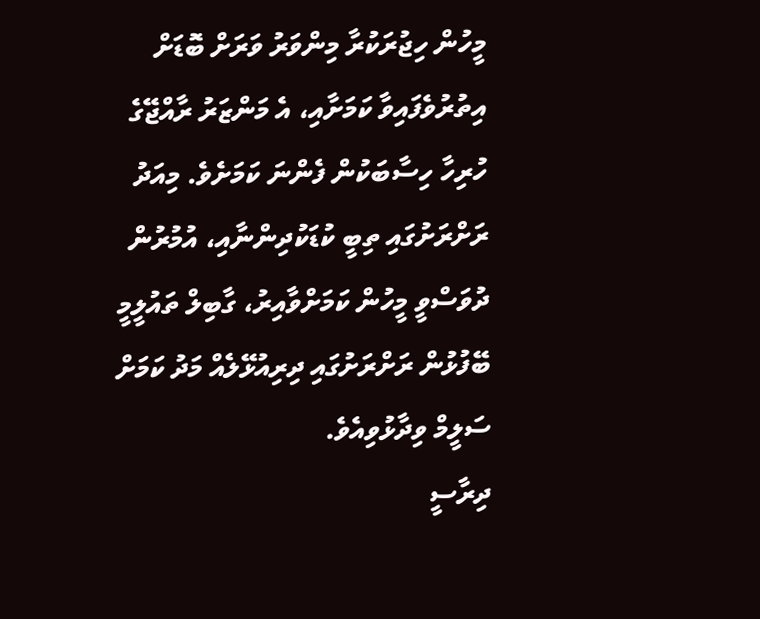މީހުން ހިޖުރަކުރާ މިންވަރު ވަރަށް ބޮޑަށް އިތުރުވެފައިވާ ކަމަށާއި، އެ މަންޒަރު ރާއްޖޭގެ ހުރިހާ ހިސާބަކުން ފެންނަ ކަމަށެވެ. މިއަދު ރަށްރަށުގައި ތިބީ ކުޑަކުދިންނާއި، އުމުރުން ދުވަސްވީ މީހުން ކަމަށްވާއިރު، ގާބިލް ތައުލީމީ ބޭފުޅުން ރަށްރަށުގައި ދިރިއުޅޭލެއް މަދު ކަމަށް ސަލީމް ވިދާޅުވިއެވެ.
ދިރާސީ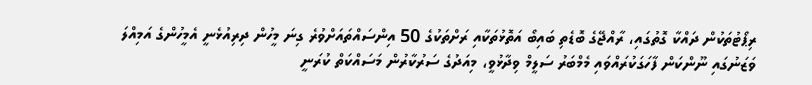ރިޕޯޓުތަކުން ދައްކާ ގޮތުގައި، ރާއްޖޭގެ ބޮޑެތި ބައިބޯ އަތޮޅުތަކާއި ރަށްތަކުގެ 50 އިންސައްތައަށްވުރެ ގިނަ މީހުން ދިރިއުޅެނީ އެމީހުންގެ އަމިއްލަ ވަޒަނުގައި ނޫންކަން ފާހަގަކުރައްވައި މެމްބަރު ސަލީމް ވިދާޅުވީ، މިއަދުގެ ސަރުކާރުން މަސައްކަތް ކުރަނީ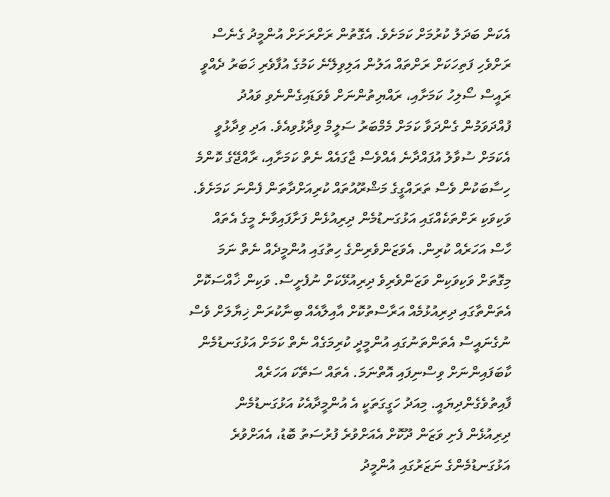އެކަން ބަދަލު ކުރުމަށް ކަމަށެވެ. އެގޮތުން ރަށްރަށަށް އުންމީދު ގެނެސް ރަށްވެހި ފަތިހަކަށް ރަށްތައް އަލުން އަލިވިލޭނެ ކަމުގެ އުފާވެރި ޚަބަރު ދެއްވީ ރައީސް ސޯލިހު ކަމަށާއި، ރައްޔިތުންނަށް ވެވަޑައިގެންނެވި ވައުދު ފުއްދަވަމުން ގެންދަވާ ކަމަށް މެމްބަރު ސަލީމް ވިދާޅުވިއެވެ. އަދި ވިދާޅުވީ އެކަމަށް ސުވާލު އުފައްދާނެ އެއްވެސް ޖާގައެއް ނެތް ކަމަށާއި، ރާއްޖޭގެ ކޮންމެ ހިސާބަކުން ވެސް ތަރައްގީގެ މަޝްރޫއުތައް ކުރިއަށްދާތަން ފެންނަ ކަމަށެވެ.
ވަކިވަކި ރަށްތަކެއްގައި އަޅުގަނޑުމެން ދިރިއުޅެން ފަށާފައިވާނެ މީގެ އެތައް ހާސް އަހަރެއް ކުރިން. އެވަޒަންވެރިންގެ ހިތުގައި އުންމީދެއް ނެތް ނަމަ މިގޮތަށް ވަކިވަކިން ވަޒަންވެރިވެ ދިރިއުޅޭކަށް ނުފެށީސް. ވަކިން ޚާއްސަކޮށް އެތަންތާގައި ދިރިއުޅުމެއް އަރާސްތުކޮށް އާއިލާއެއް ބިނާކުރަން ޚިޔާލަށް ވެސް ނުގެނައީސް އެތަންތަނުގައި އުންމީދީ ކުރިމަގެއް ނެތް ކަމަށް އަޅުގަނޑުމެން ކާބަފައިންނަށް ވިސްނިފައި އޮތްނަމަ. އެތައް ސަތޭކަ އަހަރެއް ފާއިތުވެގެންދިޔައީ. މިއަދު ހަގީގަތަކީ އެ އުންމީދާއެކު އަޅުގަނޑުމެން ދިރިއުޅެން ފެށި ވަޒަން ދޫކޮށް އެއަށްވުރެ ފުރުސަތު ބޮޑު، އެއަށްވުރެ އަޅުގަނޑުމެންގެ ނަޒަރުގައި އުންމީދު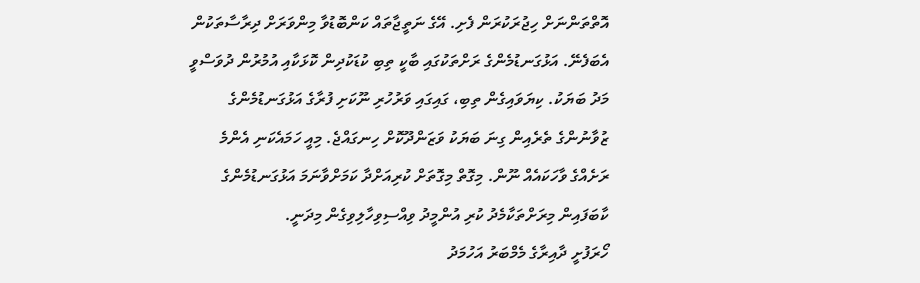އޮތްތަންނަށް ހިޖުރަކުރަން ފެށި. އޭގެ ނަތީޖާތައް ކަންބޮޑުވާ މިންވަރަށް ދިރާސާތަކުން އެބަފެނޭ. އަޅުގަނޑުމެންގެ ރަށްތަކުގައި ބާކީ ތިބި ކުޑަކުދިން ކޮޅަކާއި އުމުރުން ދުވަސްވީ މަދު ބަޔަކު. ކިޔަވައިގެން ތިބި، ގައިގައި ވަރުހުރި ނޫކަށި ފުރާގެ އަޅުގަނޑުމެންގެ ޒުވާނުންގެ ތެރެއިން ގިނަ ބަޔަކު ވަޒަންދޫކޮށް ހިނގައްޖެ. މިއީ ހަމައެކަނި އެންމެ ރަށެއްގެ ވާހަކައެއް ނޫން. މިގޮތް މިގޮތަށް ކުރިއަށްދާ ކަމަށްވާނަމަ އަޅުގަނޑުމެންގެ ކާބަފައިން މިރަށްތަކާމެދު ކުރި އުންމީދު ވިއްސިވިހާލިވިގެން މިދަނީ.
ހޯރަފުށީ ދާއިރާގެ މެމްބަރު އަހުމަދު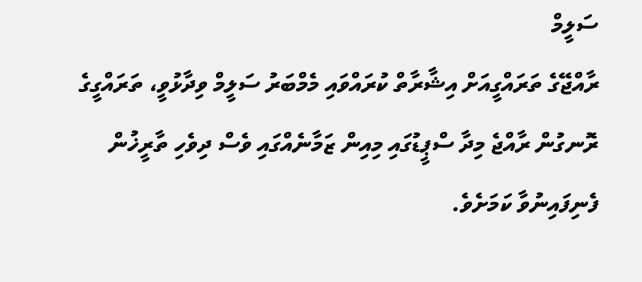ސަލީމް
ރާއްޖޭގެ ތަރައްގީއަށް އިޝާރާތް ކުރައްވައި މެމްބަރު ސަލީމް ވިދާޅުވީ، ތަރައްގީގެ ރޮނގުން ރާއްޖެ މިދާ ސްޕީޑުގައި މިއިން ޒަމާނެއްގައި ވެސް ދިވެހި ތާރީޚުން ފެނިފައިނުވާ ކަމަށެވެ.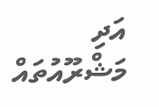އަދި މަޝްރޫއުތައް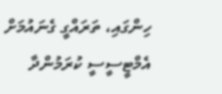ހިންގައި، ތަރައްގީ ގެނައުމަށް އެމްޓީސީސީ ކުރަމުންދާ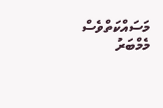މަސައްކަތްވެސް މެމްބަރު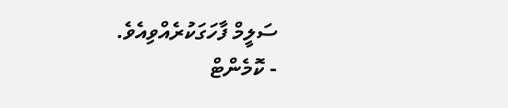ސަލީމް ފާހަގަކުރެއްވިއެވެ.
- ކޮމެންޓް